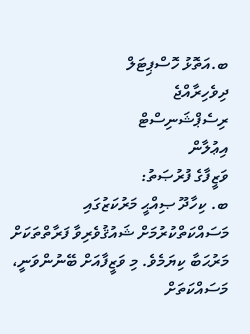ބ.އަތޮޅު ހޮސްޕިޓަލް
ދިވެހިރާއްޖެ
ރިސެޕްޝަނިސްޓް
އިޢުލާން
ވަޒީފާގެ ފުރުޞަތު:
ބ. ކިހާދޫ ޞިއްޙީ މަރުކަޒުގައި މަސައްކަތްކުރުމަށް ޝައުޤުވެރިވާ ފަރާތްތަކަށް މަރުޙަބާ ކިޔަމެވެ. މި ވަޒީފާއަށް ބޭނުންވަނީ، މަސައްކަތަށް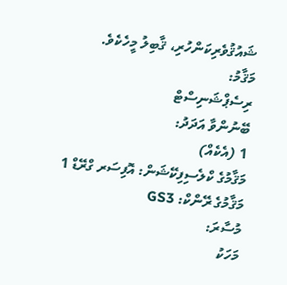ޝައުޤުވެރިކަންހުރި، ޤާބިލު މީހެކެވެ.
މަޤާމު:
ރިސެޕްޝަނިސްޓް
ބޭނުންވާ އަދަދު:
1 (އެކެއް)
މަޤާމުގެ ކްލެސިފިކޭޝަން: އޮފިސަރ ގްރޭޑް 1
މަޤާމުގެ ރޭންކް: GS3
މުސާރަ:
މަހަކު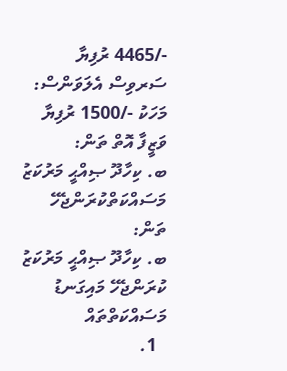-/4465 ރުފިޔާ
ސަރވިސް އެލަވަންސް:
މަހަކު -/1500 ރުފިޔާ
ވަޒީފާ އޮތް ތަން:
ބ. ކިހާދޫ ޞިއްޙީ މަރުކަޒު
މަސައްކަތްކުރަންޖެހޭ ތަން:
ބ. ކިހާދޫ ޞިއްޙީ މަރުކަޒު
ކުރަންޖެހޭ މައިގަނޑު މަސައްކަތްތައް
  1.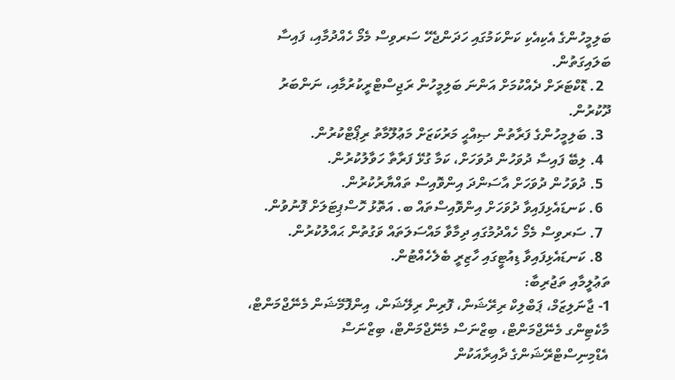ބަލިމީހުންގެ އެކިއެކި ކަންކަމުގައި ހަދަންޖެހޭ ސަރވިސް މެމޯ ހެއްދުމާއި، ފައިސާ ބަލައިގަތުން.
  2. ޑޮކްޓަރަށް ދެއްކުމަށް އަންނަ ބަލިމީހުން ރަޖިސްޓްރީކުރުމާއި، ނަންބަރު ދޫކުރުން.
  3. ބަލިމީހުންގެ ފަރާތުން ޞިއްޙީ މަރުކަޒަށް މަޢުލޫމާތު ރިޕޯޓްކުރުން.
  4. ލިބޭ ފައިސާ ދުވަހުން ދުވަހަށް، ކަމާ ގުޅޭ ފަރާތާ ހަވާލުކުރުން.
  5. ދުވަހުން ދުވަހަށް އާސަންދަ އިންވޮއިސް ތައްޔާރުކުރުން.
  6. ކަނޑައެޅިފައިވާ ދުވަހަށް އިންވޮއިސްތައް ބ. އަތޮޅު ހޮސްޕިޓަލަށް ފޮނުވުން.
  7. ސަރވިސް މެމޯ ހެއްދުމުގައި ދިމާވާ މައްސަލަތައް ވަގުތުން ޙައްލުކުރުން.
  8. ކަނޑައެޅިފައިވާ ޑިއުޓީގައި ހާޒިރީ ބެލެހެއްޓުން.
ތަޢުލީމާއި ތަޖުރިބާ:
1- ޖާނަލިޒަމް، ޕަބްލިކް ރިރޭޝަން، ފޮރިން ރިލޭޝަން، އިންފޮމޭޝަން މެނޭޖްމަންޓް، މާކެޓިންގ މެނޭޖްމަންޓް، ބިޒްނަސް މެނޭޖްމަންޓް، ބިޒްނަސް އެޑްމިނިސްޓްރޭޝަންގެ ދާއިރާއަކުން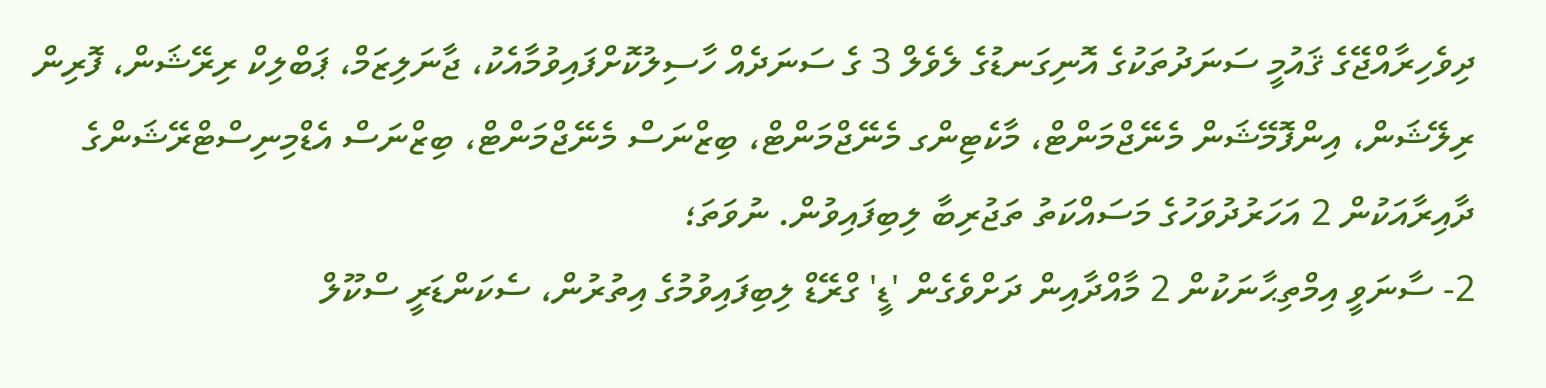ދިވެހިރާއްޖޭގެ ޤައުމީ ސަނަދުތަކުގެ އޮނިގަނޑުގެ ލެވެލް 3 ގެ ސަނަދެއް ހާސިލުކޮށްފައިވުމާއެކު، ޖާނަލިޒަމް، ޕަބްލިކް ރިރޭޝަން، ފޮރިން ރިލޭޝަން، އިންފޮމޭޝަން މެނޭޖްމަންޓް، މާކެޓިންގ މެނޭޖްމަންޓް، ބިޒްނަސް މެނޭޖްމަންޓް، ބިޒްނަސް އެޑްމިނިސްޓްރޭޝަންގެ  ދާއިރާއަކުން 2 އަހަރުދުވަހުގެ މަސައްކަތު ތަޖުރިބާ ލިބިފައިވުން. ނުވަތަ؛
2- ސާނަވީ އިމްތިޙާނަކުން 2 މާއްދާއިން ދަށްވެގެން 'ޑީ' ގްރޭޑް ލިބިފައިވުމުގެ އިތުރުން، ސެކަންޑަރީ ސްކޫލް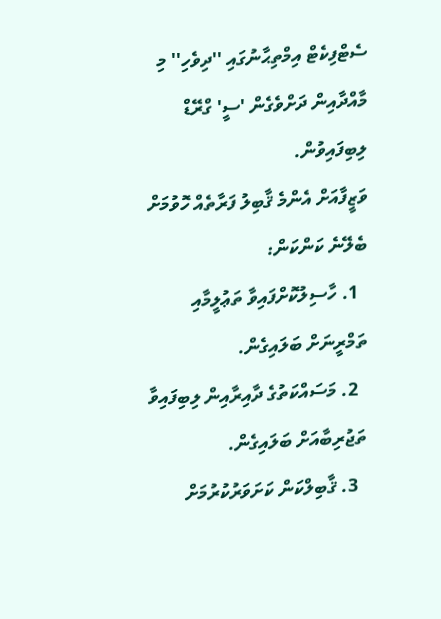ސެޓްފިކެޓް އިމްތިޙާނުގައި ''ދިވެހި'' މި މާއްދާއިން ދަށްވެގެން 'ސީ' ގްރޭޑް ލިބިފައިވުން.
ވަޒީފާއަށް އެންމެ ޤާބިލު ފަރާތެއް ހޮވުމަށް ބެލޭނެ ކަންކަން:
  1. ހާސިލުކޮށްފައިވާ ތަޢުލީމާއި ތަމްރީނަށް ބަލައިގެން.
  2. މަސައްކަތުގެ ދާއިރާއިން ލިބިފައިވާ ތަޖުރިބާއަށް ބަލައިގެން.
  3. ޤާބިލްކަން ކަށަވަރުކުރުމަށް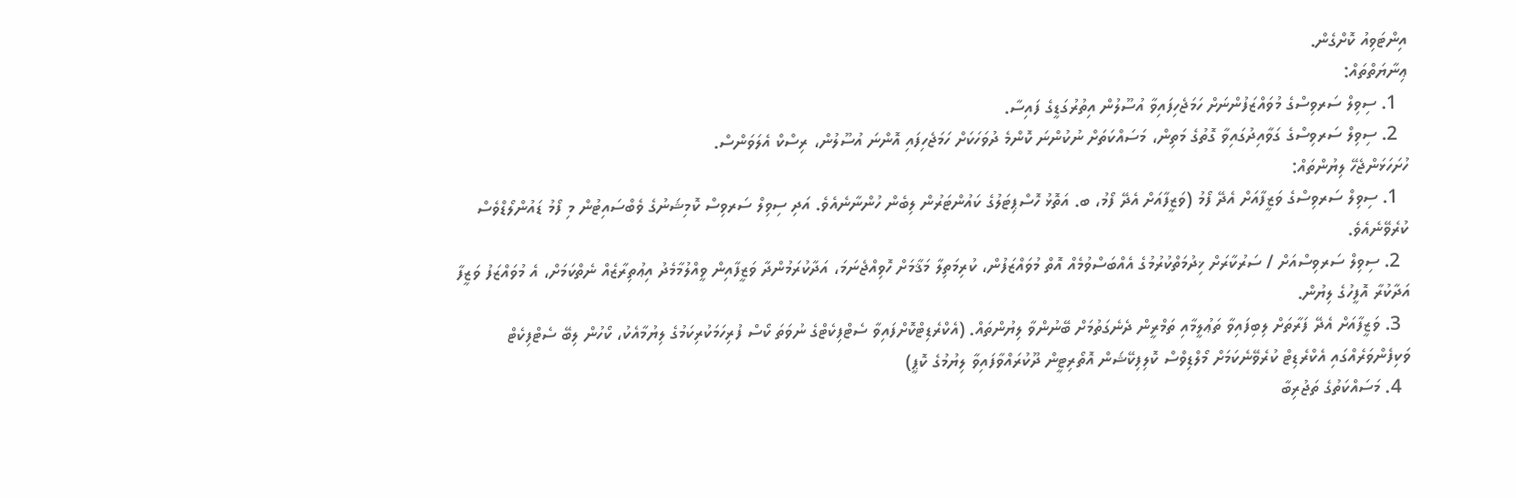އިންޓަވިއު ކޮށްގެން.
ޢިނާޔަތްތައް:
  1. ސިވިލް ސަރވިސްގެ މުވައްޒަފުންނަށް ހަމަޖެހިފައިވާ އުސޫލުން އިތުރުގަޑީގެ ފައިސާ.
  2. ސިވިލް ސަރވިސްގެ ގަވާއިދުގައިވާ ގޮތުގެ މަތިން، މަސައްކަތަށް ނުކުންނަ ކޮންމެ ދުވަހަކަށް ހަމަޖެހިފައި އޮންނަ އުސޫލުން، ރިސްކް އެލަވަންސް.
ހުށަހަޅަންޖެހޭ ލިޔުންތައް:
  1. ސިވިލް ސަރވިސްގެ ވަޒީފާއަށް އެދޭ ފޯމު (ވަޒީފާއަށް އެދޭ ފޯމު، ބ. އަތޮޅު ހޮސްޕިޓަލުގެ ކައުންޓަރުން ލިބެން ހުންނާނެއެވެ. އަދި ސިވިލް ސަރވިސް ކޮމިޝަނުގެ ވެބްސައިޓުން މި ފޯމު ޑައުންލޯޑްވެސް ކުރެވޭނެއެވެ.
  2. ސިވިލް ސަރވިސްއަށް / ސަރުކާރަށް ޚިދުމަތްކުރުމުގެ އެއްބަސްވުމެއް އޮތް މުވައްޒަފުން، ކުރިމަތިލާ މަޤާމަށް ހޮވިއްޖެނަމަ، އަދާކުރަމުންދާ ވަޒީފާއިން ވީއްލުމާމެދު އިޢުތިރާޒެއް ނެތްކަމަށް، އެ މުވައްޒަފު ވަޒީފާ އަދާކުރާ އޮފީހުގެ ލިޔުން.
  3. ވަޒީފާއަށް އެދޭ ފަރާތަށް ލިބިފައިވާ ތަޢުލީމާއި ތަމްރީން ދެނެގަތުމަށް ބޭނުންވާ ލިޔުންތައް. (އެކްރެޑިޓްކޮށްފައިވާ ސެޓްފިކެޓްގެ ނުވަތަ ކޯސް ފުރިހަމަކުރިކަމުގެ ލިޔުމާއެކު، ކޯހުން ލިބޭ ސެޓްފިކެޓް ވަކިފެންވަރެއްގައި އެކްރެޑިޓް ކުރެވޭނެކަމަށް މޯލްޑިވްސް ކޮލިފިކޭޝަން އޮތޯރިޓީން ދޫކުރައްވާފައިވާ ލިޔުމުގެ ކޮޕީ)
  4. މަސައްކަތުގެ ތަޖުރިބާ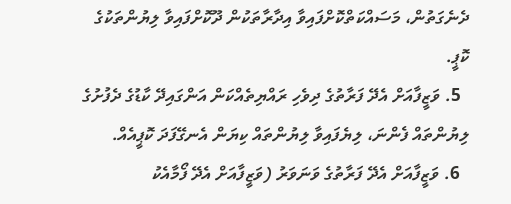ދެނެގަތުން، މަސައްކަތްކޮށްފައިވާ އިދާރާތަކުން ދޫކޮށްފައިވާ ލިޔުންތަކުގެ ކޮޕީ.
  5. ވަޒީފާއަށް އެދޭ ފަރާތުގެ ދިވެހި ރައްޔިތެއްކަން އަންގައިދޭ ކާޑުގެ ދެފުށުގެ ލިޔުންތައް ފެންނަ، ލިޔެފައިވާ ލިޔުންތައް ކިޔަން އެނގޭފަދަ ކޮޕީއެއް.
  6. ވަޒީފާއަށް އެދޭ ފަރާތުގެ ވަނަވަރު (ވަޒީފާއަށް އެދޭ ފޯމާއެކު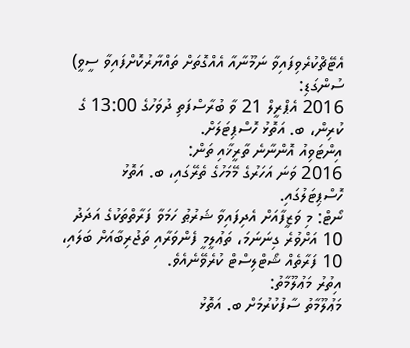އެޓޭޗްކުރެވިފައިވާ ނަމޫނާއާ އެއްގޮތަށް ތައްޔާރުކޮށްފައިވާ ސީވީ)
ސުންގަޑި:
2016 އެޕްރީލް 21 ވާ ބުރާސްފަތި ދުވަހުގެ 13:00 ގެ ކުރިން، ބ. އަތޮޅު ހޮސްޕިޓަލަށް.
އިންޓަވިއު އޮންނާނެ ތާރީޚާއި ތަން:
2016 ވަނަ އަހަރުގެ މޭމަހުގެ ތެރޭގައި، ބ. އަތޮޅު ހޮސްޕިޓަލުގައި.
ނޯޓް: މި ވަޒީފާއަށް އެދިފައިވާ ޝަރުޠު ހަމަވާ ފަރާތްތަކުގެ އަދަދު 10 އަށްވުރެ ގިނަނަމަ، ތަޢުލީމީ ފެންވަރާއި ތަޖުރިބާއަށް ބަލައި، 10 ފަރާތެއް ޝޯޓްލިސްޓް ކުރެވޭނެއެވެ.
އިތުރު މަޢުލޫމާތު:
މަޢުލޫމާތު ސާފުކުރުމަށް ބ. އަތޮޅު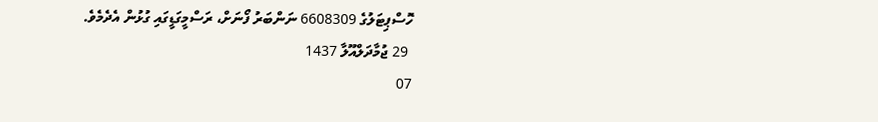ހޮސްޕިޓަލުގެ 6608309 ނަންބަރު ފޯނަށް، ރަސްމީގަޑީގައި ގުޅުން އެދެމެވެ.
 29 ޖުމާދަލްއޫލާ 1437
07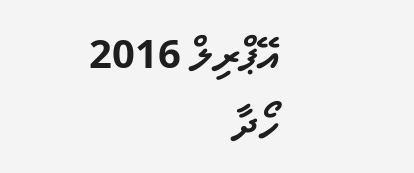އޭޕްރިލް 2016
ހޯދާ